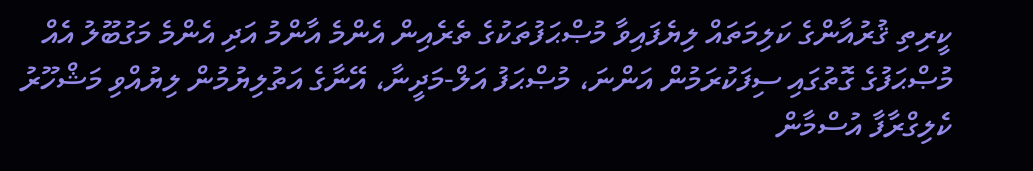ކީރިތި ޤުރުއާންގެ ކަލިމަތައް ލިޔެފައިވާ މުޞްޙަފުތަކުގެ ތެރެއިން އެންމެ އާންމު އަދި އެންމެ މަގުބޫލު އެއް މުޞްޙަފުގެ ގޮތުގައި ސިފަކުރަމުން އަންނަ، މުޞްޙަފު އަލް-މަދީނާ، އޭނާގެ އަތުލިޔުމުން ލިޔުއްވި މަޝްހޫރު ކެލިގްރާފާ އުސްމާން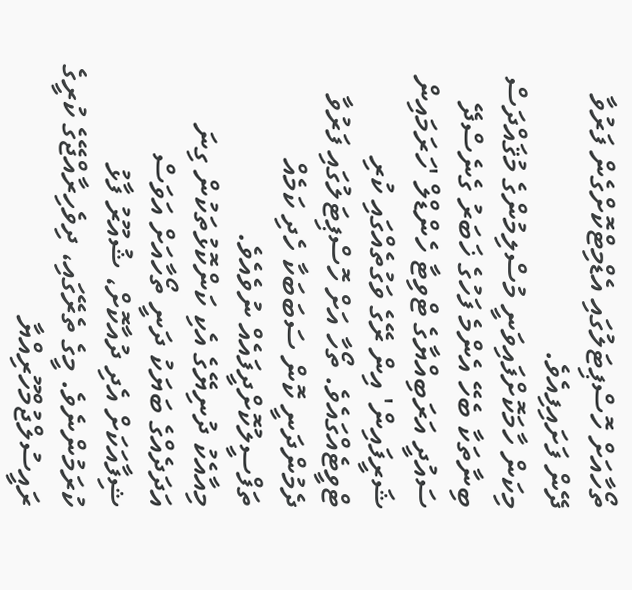ތޯހާއަށް ހޮސްޕިޓަލުގައި އެޑްމިޓްކޮށްގެން ފަރުވާ ދޭން ފަށައިފިއެވެ.
މިކަން ހާމަކޮށްފައިވަނީ މުސްލިމުންގެ މުޤައްދަސް ބިނާތަކާ ބެހޭ އެންމެ ފަހުގެ ޚަބަރު ގެނެސްދޭ ސައުދީ އަރަބިއްޔާގެ ޓްވިޓާ ހެންޑްލް 'ހަރަމައިން ޝަރީފައިން' އިން ރޭގެ ވަގުތެއްގައި ކުރި ޓްވީޓެއްގައެވެ. ތޯހާ އަށް ހޮސްޕިޓަލުގައި ފަރުވާ ދެމުންދަނީ ކޮން ސަބަބަކާ ހެދި ކަމެއް ތަފްސީލުކޮށްދީފައެއް ނުވެއެވެ.
މިއާއެކު ދުނިޔޭގެ އެކި ކަންކޮޅުތަކުން ގިނަ އަދަދެއްގެ ބަޔަކު ދަނީ ތޯހާއަށް އަވަސް ޝިފާއަކަށް އެދި ދުއާކޮށް، ޝުއޫރު ފާޅު ކުރަމުންނެވެ. މީގެ ތެރޭގައި، ދިވެހިރާއްޖޭގެ ކުރީގެ ރައީސުލްޖުމްހޫރިއްޔާ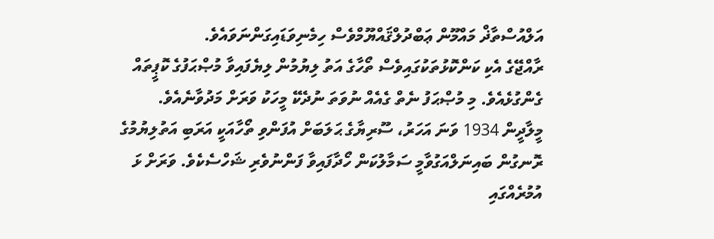އަލްއުސްތާޛް މައްމޫން ޢަބްދުލްޤައްޔޫމްވެސް ހިމެނިވަޑައިގަންނަވައެވެ.
ރާއްޖޭގެ އެކި ކަންކޮޅުތަކުގައިވެސް ތޯހާގެ އަތު ލިޔުމުން ލިޔެފައިވާ މުޞްޙަފުގެ ކޮޕީތައް ގެންގުޅެއެވެ. މި މުޞްޙަފު ނެތް ގެއެއް ނުވަތަ ނުދެކޭ މީހަކު ވަރަށް މަދުވާނެއެވެ.
މީލާދީން 1934 ވަނަ އަހަރު، ސޫރިޔާގެ ޙަލަބަށް އުފަންވި ތޯހާއަކީ އަރަބި އަތުލިޔުމުގެ ރޮނގުން ބައިނަލްއަގުވާމީ ސަމާލުކަން ހޯދާފައިވާ ފަންނުވެރި ޝަހްސެކެވެ. ވަރަށް ޅަ އުމުރެއްގައި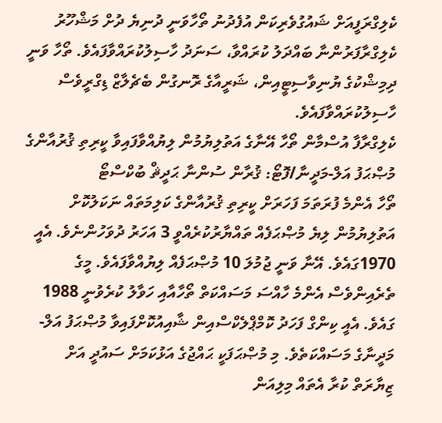ކެލިގްރަފީއަށް ޝައުގުވެރިކަން އުފެދުނު ތޯހާވަނީ ދުނިޔެ ދުށް މަޝްހޫރު ކެލިގްރާފަރުންނާ ބައްދަލު ކުރައްވާ، ސަނަދު ހާސިލުކުރައްވާފައެވެ. ތޯހާ ވަނީ ދިމިޝްކުގެ ޔުނިވާސިޓީއިން، ޝަރީއާގެ ރޮނގުން ބެޗެލާޒް ޑިގްރީވެސް ހާސިލުކުރައްވާފައެވެ.
ކެލިގްރާފާ އުސްމާން ތޯހާ އޭނާގެ އަތުލިޔުމުން ލިޔުއްވާފައިވާ ކީރިތި ޤުރުއާންގެ މުޞްޙަފު އަލް-މަދީނާ/ފޮޓޯ: ޤުރާން ސުންނާ ޙަދީޘް ބުކްސްޓޯ
ތޯހާ އެންމެ ފުރަތަމަ ފަހަރަށް ކީރިތި ޤުރުއާންގެ ކަލިމަތައް ނަކަލުކޮށް އަތުލިޔުމުން ލިޔެ މުޞްޙަފެއް ތައްޔާރުކުރެއްވީ 3 އަހަރު ދުވަހުންނެވެ. އެއީ 1970ގައެވެ. އޭނާ ވަނީ ޖުމުލަ 10 މުޞްޙަފެއް ލިޔުއްވާފައެވެ. މީގެ ތެރެއިންވެސް އެންމެ ހާއްސަ މަސައްކަތް ތޯހާއާއި ހަވާލު ކުރެވުނީ 1988 ގައެވެ. އެއީ ކިންގް ފަހަދު ކޮމްޕްލެކްސްއިން ޝާއިއުކޮށްފައިވާ މުޞްޙަފު އަލް-މަދީނާގެ މަސައްކަތެވެ. މި މުޞްޙަފަކީ ޙައްޖުގެ އަޅުކަމަށް ސައުދީ އަށް ޒިޔާރަތް ކުރާ އެތައް މިލިއަން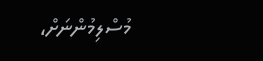މުސްލިމުންނަށް،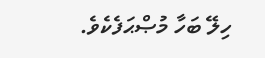ހިލޭ ބަހާ މުޞްޙަފެކެވެ.